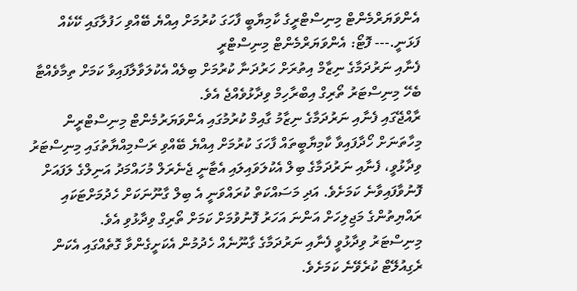އެންވަޔަރްމެންޓް މިނިސްޓްރީގެ ކާމިޔާބީ ފާހަގަ ކުރުމަށް އިއްޔެ ބޭއްވި ހަފުލާގައި ކޭކެއް ފަޅަނީ.--- ފޮޓޯ: އެންވަޔަރްމެންޓް މިނިސްޓްރީ
ފެނާއި ނަރުދަމާގެ ނިޒާމް އިތުރަށް ހަރުދަނާ ކުރުމަށް ބިލެއް އެކުލަވާލާފައިވާ ކަމަށް ތިމާވެއްޓާ ބެހޭ މިނިސްޓަރު ތޯރިގް އިބްރާހިމް ވިދާޅުވެއްޖެ އެވެ.
ރާއްޖޭގައި ފެނާއި ނަރުދަމާގެ ނިޒާމު ގާއިމް ކުރުމުގައި އެންވަޔަރުމެންޓް މިނިސްޓްރީން މިހާތަނަށް ހޯދާފައިވާ ކާމިޔާބީތައް ފާހަގަ ކުރުމަށް އިއްޔެ ބޭއްވި ރަސްމިއްޔާތުގައި މިނިސްޓަރު ވިދާޅުވީ، ފެނާއި ނަރުދަމާގެ ބިލް އެކުލަވައިލައި އެޓާނީ ޖެނެރަލް މުހައްމަދު އަނިލްގެ ލަފައަށް ފޮނުވާފައިވާނެ ކަމަށެވެ. އަދި މަސައްކަތް ކުރައްވަނީ އެ ބިލް ގާނޫނަކަށް ހެދުމަށްޓަކައި ރައްޔިތުންގެ މަޖިލިހަށް އަންނަ އަހަރު ފޮނުވުމަށް ކަމަށް ތޯރިގް ވިދާޅުވި އެވެ.
މިނިސްޓަރު ވިދާޅުވީ ފެނާއި ނަރުދަމާގެ ގާނޫނެއް ހެދުމުން އެކަށީގެންވާ ގޮތެއްގައި އެކަން ރެގިއުލޭޓް ކުރެވޭނެ ކަމަށެވެ.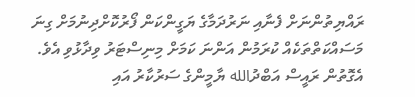ރައްޔިތުންނަށް ފެނާއި ނަރުދަމާގެ ޔަގީންކަން ފޯރުކޮށްދިނުމަށް ގިނަ މަސައްކަތްތަކެއް ކުރަމުން އަންނަ ކަމަށް މިނިސްޓަރު ވިދާޅުވި އެވެ. އެގޮތުން ރައީސް އަބްދުالله ޔާމީންގެ ސަރުކާރު އައި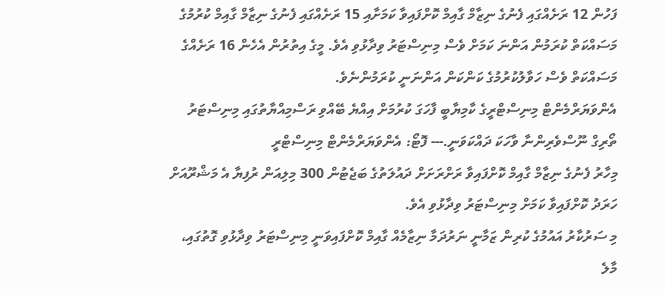ފަހުން 12 ރަށެއްގައި ފެނުގެ ނިޒާމް ގާއިމް ކޮށްފައިވާ ކަމަށާއި 15 ރަށެއްގައި ފެނުގެ ނިޒާމް ގާއިމް ކުރުމުގެ މަސައްކަތް ކުރަމުން އަންނަ ކަމަށް ވެސް މިނިސްޓަރު ވިދާޅުވި އެވެ. މީގެ އިތުރުން އެހެން 16 ރަށެއްގެ މަސައްކަތް ވެސް ހަވާލުކުރުމުގެ ކަންކަން އަންނަނީ ކުރަމުންނެވެ.
އެންވަޔަރްމެންޓް މިނިސްޓްރީގެ ކާމިޔާބީ ފާހަގަ ކުރުމަށް އިއްޔެ ބޭއްވި ރަސްމިއްޔާތުގައި މިނިސްޓަރު ތޯރިގް ނޫސްވެރިންނާ ވާހަކަ ދައްކަވަނީ.--- ފޮޓޯ: އެންވަޔަރްމެންޓް މިނިސްޓްރީ
މިހާރު ފެނުގެ ނިޒާމް ގާއިމް ކޮށްފައިވާ ރަށްރަށަށް ދައުލަތުގެ ބަޖެޓުން 300 މިލިއަން ރުފިޔާ އެ މަޝްރޫއަށް ހަރަދު ކޮށްފައިވާ ކަމަށް މިނިސްޓަރު ވިދާޅުވި އެވެ.
މި ސަރުކާރު އައުމުގެ ކުރިން ޒަމާނީ ނަރުދަމާ ނިޒާމެއް ގާއިމް ކޮށްފައިވަނީ މިނިސްޓަރު ވިދާޅުވި ގޮތުގައި، މާލެ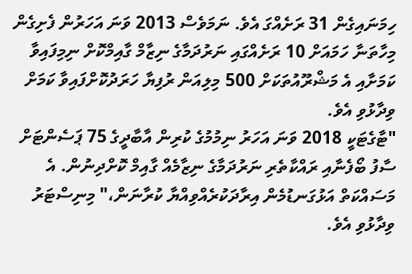ހިމަނައިގެން 31 ރަށެއްގަ އެވެ. ނަމަވެސް 2013 ވަނަ އަހަރުން ފެށިގެން މިހާތަނާ ހަމައަށް 10 ރަށެއްގައި ނަރުދަމާގެ ނިޒާމް ގާއިމްކޮށް ނިމިފައިވާ ކަމަށާއި އެ މަޝްރޫއުތަކަށް 500 މިލިއަން ރުފިޔާ ހަރަދުކޮށްފައިވާ ކަމަށް ވިދާޅުވި އެވެ.
"ޓާގެޓަކީ 2018 ވަނަ އަހަރު ނިމުމުގެ ކުރިން އާބާދީގެ 75 ޕަސެންޓަށް ސާފު ބޯފެނާއި ރައްކާތެރި ނަރުދަމާގެ ނިޒާމެއް ގާއިމް ކޮށްދިނުން. އެ މަސައްކަތް އަޅުގަނޑުމެން އިރާދަކުރެއްވިއްޔާ ކުރާނަން،" މިނިސްޓަރު ވިދާޅުވި އެވެ.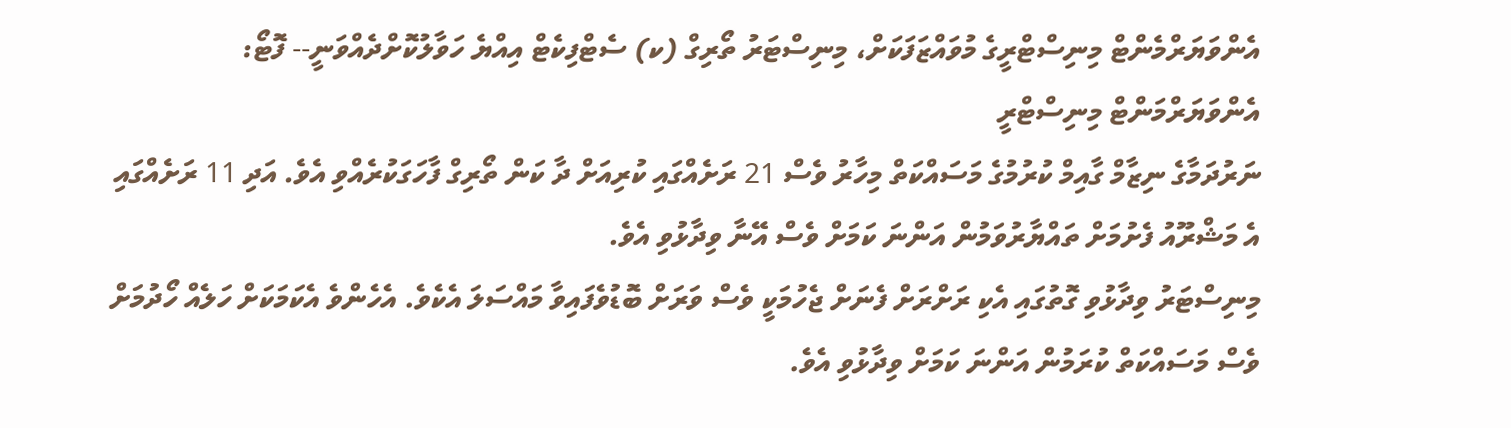އެންވަޔަރްމެންޓް މިނިސްޓްރީގެ މުވައްޒަފަކަށް، މިނިސްޓަރު ތޯރިގް (ކ) ސެޓްފިކެޓް އިއްޔެ ހަވާލުކޮށްދެއްވަނީ-- ފޮޓޯ: އެންވަޔަރްމަންޓް މިނިސްޓްރީ
ނަރުދަމާގެ ނިޒާމް ގާއިމް ކުރުމުގެ މަސައްކަތް މިހާރު ވެސް 21 ރަށެއްގައި ކުރިއަށް ދާ ކަން ތޯރިގް ފާހަގަކުރެއްވި އެވެ. އަދި 11 ރަށެއްގައި އެ މަޝްރޫއު ފެށުމަށް ތައްޔާރުވަމުން އަންނަ ކަމަށް ވެސް އޭނާ ވިދާޅުވި އެވެ.
މިނިސްޓަރު ވިދާޅުވި ގޮތުގައި އެކި ރަށްރަށް ފެނަށް ޖެހުމަކީ ވެސް ވަރަށް ބޮޑުވެފައިވާ މައްސަލަ އެކެވެ. އެހެންވެ އެކަމަކަށް ހަލެއް ހޯދުމަށް ވެސް މަސައްކަތް ކުރަމުން އަންނަ ކަމަށް ވިދާޅުވި އެވެ.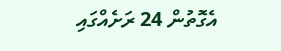އެގޮތުން 24 ރަށެއްގައި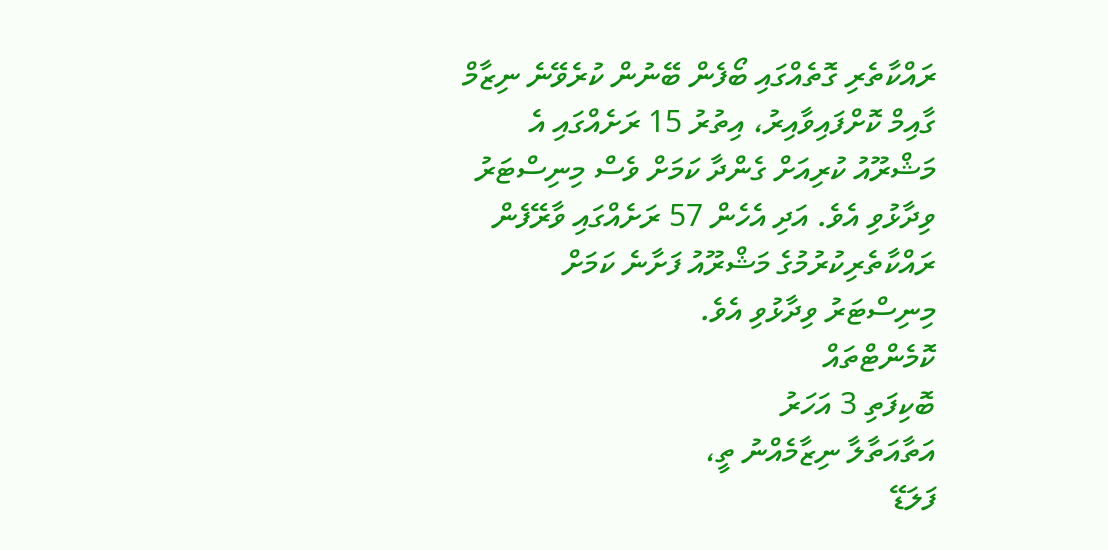ރައްކާތެރި ގޮތެއްގައި ބޯފެން ބޭނުން ކުރެވޭނެ ނިޒާމް ގާއިމް ކޮށްފައިވާއިރު، އިތުރު 15 ރަށެއްގައި އެ މަޝްރޫއު ކުރިއަށް ގެންދާ ކަމަށް ވެސް މިނިސްޓަރު ވިދާޅުވި އެވެ. އަދި އެހެން 57 ރަށެއްގައި ވާރޭފެން ރައްކާތެރިކުރުމުގެ މަޝްރޫއު ފަށާނެ ކަމަށް މިނިސްޓަރު ވިދާޅުވި އެވެ.
ކޮމެންޓްތައް
ބޮކިފަތި 3 އަހަރު
އަތާއަތާލާ ނިޒާމެއްނު ތީ،
ފަލަޑޭ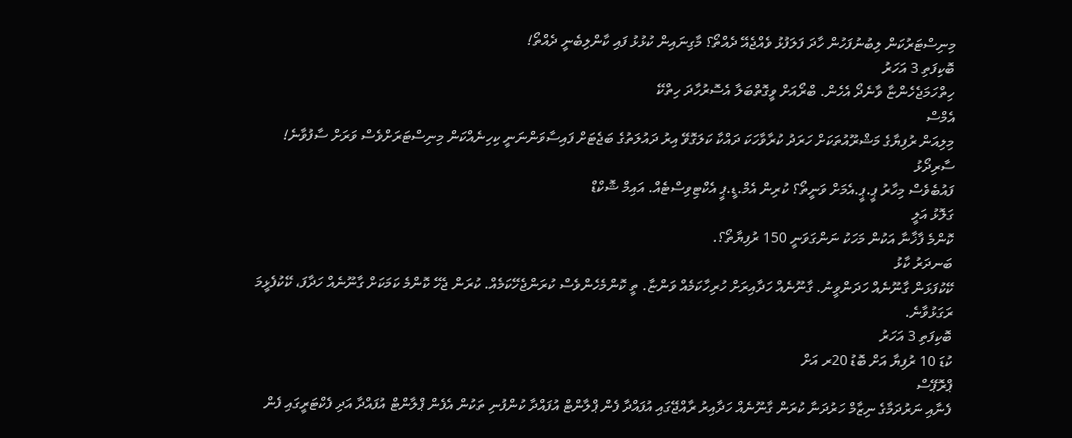މިނިސްޓަރުކަން ލިބުނުފަހުން ހާދަ ފަލަފުޅު ވެއްޖެއޭ ދެއްތޯ؟ މާގިނައިން ކުޅުޅު ފައި ކާންލިބެނީ ދެއްތޯ!
ބޮކިފަތި 3 އަހަރު
ހިތްހަމަޖެހެންޏާ ވާނެދޯ އެހެން. ބްރޯއަށް ވީގޮތްބަލާ އެސޮރުހާދަ ހިތްކޭ
އެމްސް
މިލިއަން ރުފިޔާގެ މަޝްރޫއުތަކަށް ހަރަދު ކުރާވާހަކަ ދައްކާ ކަލަގޮވޭ އިރު ދައުލަތުގެ ބަޖެޓަށް ފައިސާވަންނަނީ ކިހިނެއްކަން މިނިސްޓަރަށްވެސް ވަރަށް ސާފުވާނެ!
ސާރިދޯޅު
ފައުބެވެސް މިހާރު ޕީ.ޕީ.އެމަށް ވަނީތޯ؟ ކުރިން އެމް.ޑީ.ޕީ އެކްޓިވިސްޓެއް. އައިމް ޝޮކްޑް
ގަލޮޅު އަލީ
ކޮންމެ ފާޚާނާ އަކުން މަހަކު ނަންގަވަނީ 150 ރުފިޔާތޯ؟.
ބަނދަރު ކާޅު
ކޭކުފަޅަން ގާނޫނެއް ހަދަންވީނު. ގާނޫނެއް ހަދާއިރަށް ހުރިހާކަމެއް ވަންޏާ. ތީ ކޮންމެހެންވެސް ކުރަންޖެހޭކަމެއް. ކުރަން ޖެހޭ ކޮންމެ ކަމަކަށް ގާނޫނެއް ހަދާފަ، ކޭކުފެޅީމަ ރަގަޅުވާނެ.
ބޮކިފަތި 3 އަހަރު
ކުޑަ 10 ރުފިޔާ އަށް ބޮޑު 20ރ އަށް
ޕްރޮޕޭސް
ފެނާއި ނަރުދަމާގެ ނިޒާމް ހަރުދަނާ ކުރަން ގާނޫނެއް ހަދާއިރު ރާއްޖޭގައި އުފައްދާ ފެން ޕްލާންޓް އުފައްދާ ކުންފުނި ތަކުން އެފެން ޕްލާންޓް އުފައްދާ އަދި ފެކްޓަރީގައި ފެން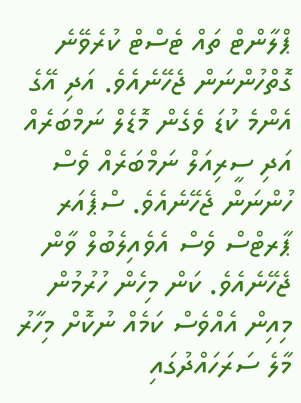ޕްލާންޓް ތައް ޓެސްޓް ކުރެވޭނެ ގޮތްހުންނަން ޖެހޭނެއެވެ. އަދި އޭގެ އެންމެ ކުޑަ ވެގެން މޮޑެލް ނަމްބަރެއް އަދި ސީރިއަލް ނަމްބަރެއް ވެސް ހުންނަން ޖެހޭނެއެވެ. ސްޕެއަރ ޕާރޓްސް ވެސް އެވެއިލެބުލް ވާން ޖެހޭނެއެވެ. ކަން މިހެން ހުރުމުން މިއިން އެއްވެސް ކަމެއް ނުކޮށް މިހާރު މާލެ ސަރަހައްދުގައި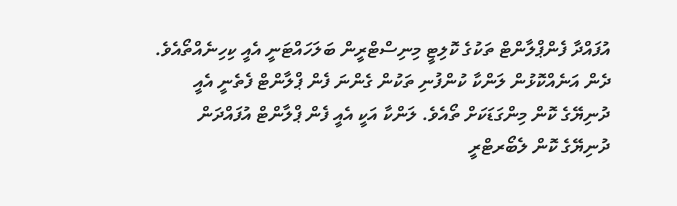އުފައްދާ ފެންޕްލާންޓް ތަކުގެ ކޮލިޓީ މިނިސްޓްރީން ބަލަހައްޓަނީ އެއީ ކިހިނެއްތޯއެވެ. ދެން އަނެއްކޮޅުން ލަންކާ ކުންފުނި ތަކުން ގެންނަ ފެން ޕްލާންޓް ފެތެނީ އެއީ ދުނިޔޭގެ ކޮން މިންގަޑަކަށް ތޯއެވެ. ލަންކާ އަކީ އެއީ ފެން ޕްލާންޓް އުފައްދަން ދުނިޔޭގެ ކޮން ލެބޯރޓްރީ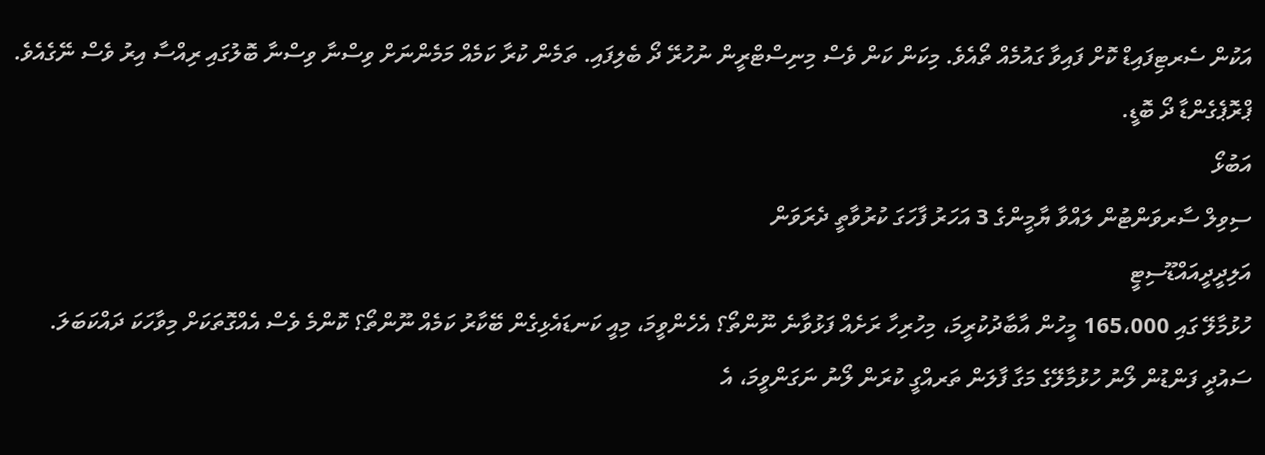އަކުން ސެރޓިފައިޑް ކޮށް ފައިވާ ގައުމެއް ތޯއެވެ. މިކަން ކަން ވެސް މިނިސްޓްރީން ނުހުރޭ ދޯ ބެލިފައި. ތަމެން ކުރާ ކަމެއް މަމެންނަށް ވިސްނާ ވިސްނާ ބޮލުގައި ރިއްސާ އިރު ވެސް ނޭގެއެވެ. ޕްރޮޕެގެންޑާ ދޯ ބޮޑީ.
އަބުޅޯ
ސިވިލް ސާރވަންޓުން ލައްވާ ޔާމީންގެ 3 އަހަރު ފާހަގަ ކުރުވާތީ ދެރަވަން
އަލިދީދީއައްޑޫސިޓީ
ހުޅުމާލޭ ގައި 165،000 މީހުން އާބާދުކުރީމަ، މިހުރިހާ ރަށެއް ފަޅުވާނެ ނޫންތޯ؟ އެހެންވީމަ، މިއީ ކަނޑައެޅިގެން ބޭކާރު ކަމެއް ނޫންތޯ؟ ކޮންމެ ވެސް އެއްގޮތަކަށް މިވާހަކަ ދައްކަބަލަ. ސައުދީ ފަންޑުން ލޯނު ހުޅުމާލޭގެ މަގާ ފާލަން ތަރއްގީ ކުރަން ލޯނު ނަގަންވީމަ، އެ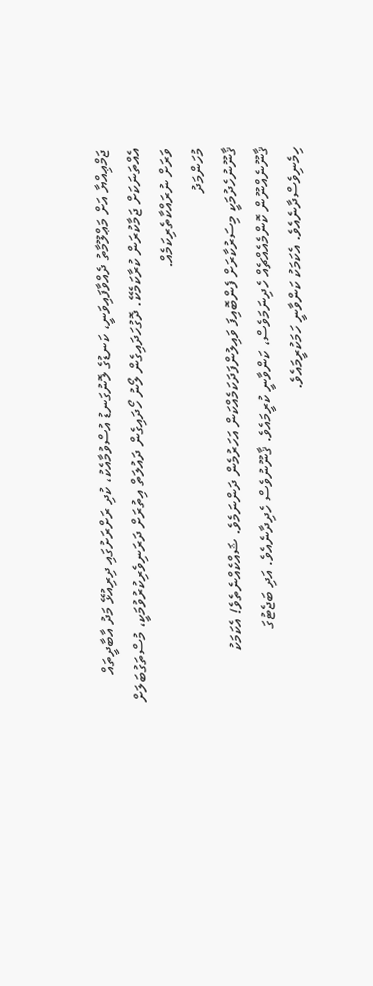ޖަމްޢިއްޔާ އަށް މަޢްލޫމާތު ދެއްވާފައިވަނީ، ކަނޑުގެ ލޮނުގަނޑު އުސްވުމާއެކު، ކުދި ރަށްރަށުގައި ދިރިއުޅޭ މަދު އާބާދީތައް އެއްތަނަކަށް ޖަމާކުރަން ކުރާކަމެކޭ. ދޮގުހަދައިގެން ލޯނު ހޯދައިގެން ދައުލަތް އިތުރަށް ދަރަނިވެރިކުރުވުމަކީ، މުސްތަގުބަލަށް ވަރަށް ނުރައްކާތެރިކަމެއް.
މުހަންމަދު
ޤާނޫނުހެދުމަކީ މިސަރުކާރަށް ފެންބޮއިފަ ވައިލުންފަދަކަމެއްކަން އަހަރުމެން ދަންނަމެވެ. ޝައްކެއްނެތެވެ! އެކަމަކު ޤާނޫނެއްނޫން ކޮންމެއެއްޗެއް ހެދިނަމަވެސް، ކަންވާނީ ކުރީމައެވެ. ޤާނޫނުވެސް ހެދިދާނެއެވެ. އަދި ބަޖެޓުގަ ހިމެނިވެސްދާނެއެވެ. އެކަމަކު ކަންވާނީ ހަމަކުރީމައެވެ.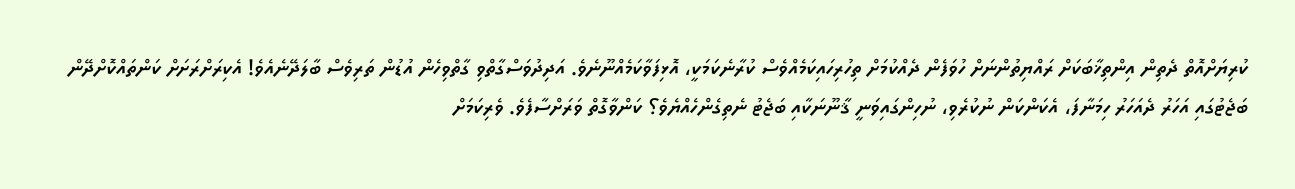ކުރިޔަށްއޮތް ދެތިން އިންތިޚާބަކަށް ރައްޔިތުންނަށް ހުވަފެން ދެއްކުމަށް ތިހުރިހައިކަމެއްވެސް ކުރާނެކަމަކީ، އޮޅިފަވާކަމެއްނޫނެވެ. އަދިދުވަސްގާތްވި ގާތްވިހެން އުޑުން ތަރިވެސް ބާލަދޭނެއެވެ! އެކިރަށްރަށަށް ކަންތައްކޮށްދޭން ބަޖެޓުގައި އަހަރު ދެއަހަރު ހިމަނާފަ، އެކަންކަން ނުކުރެވި، ނުހިންގައިވަނީ ޤާނޫނަކާއި ބަޖެޓު ނެތިގެންހެއްޔެވެ؟ ކަންވާގޮތް ވަރަށްސާފެވެ. ވެރިކަމަށް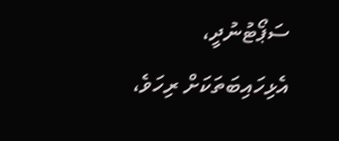ސަޕޯޓުނުދީ، އެޅިހައިބަތަކަށް ރިހަވެ،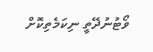ވޯޓުނުދޭތީ ނިކަމެތިކޮށް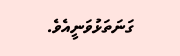ގަނަތަޅުވަނީއެވެ.